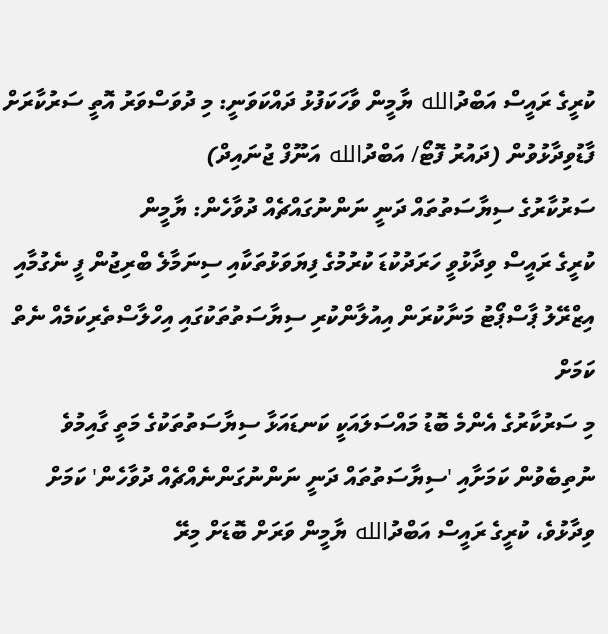ކުރީގެ ރައީސް އަބްދުالله ޔާމީން ވާހަކަފުޅު ދައްކަވަނީ: މި ދުވަސްވަރު އޮތީ ސަރުކާރަށް ފާޑުވިދާޅުވުން (ދައުރު ފޮޓޯ/ އަބްދުالله އަނޫފް ޖުނައިދް)
ސަރުކާރުގެ ސިޔާސަތުތައް ދަނީ ނަންނުގައްޗެއް ދުވާހެން: ޔާމީން
ކުރީގެ ރައީސް ވިދާޅުވީ ހަރަދުކުޑަ ކުރުމުގެ ފިޔަވަޅުތަކާއި ސިނަމާލެ ބްރިޖުން ފީ ނެގުމާއި އިޒްރޭލު ޕާސްޕޯޓު މަނާކުރަން އިއުލާންކުރި ސިޔާސަތުތަކުގައި އިހްލާސްތެރިކަމެއް ނެތް ކަމަށް
މި ސަރުކާރުގެ އެންމެ ބޮޑު މައްސަލައަކީ ކަނޑައަޅާ ސިޔާސަތުތަކުގެ މަތީ ގާއިމުވެ ނުތިބެވުން ކަމަށާއި 'ސިޔާސަތުތައް ދަނީ ނަންނުގަންނެއްޗެއް ދުވާހެން' ކަމަށް ވިދާޅުވެ، ކުރީގެ ރައީސް އަބްދުالله ޔާމީން ވަރަށް ބޮޑަށް މިރޭ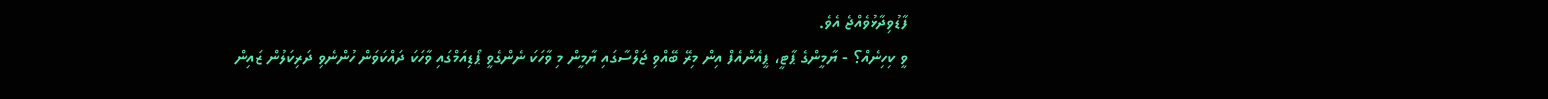ފާޑުވިދާޅުވެއްޖެ އެވެ.
ވީ ކިހިނެއް؟ - ޔާމީންގެ ޕާޓީ، ޕީއެންއެފް އިން މިރޭ ބޭއްވި ޖަލްސާގައި ޔާމީން މި ވާހަކަ ނެންގެވީ ޕޯޑިއަމްގައި ވާހަކަ ދައްކަވަން ހުންނެވި ދަރިކަލުން ޒައިން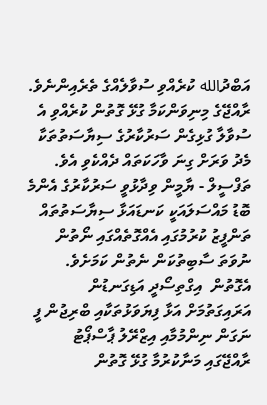އަބްދުالله ކުރެއްވި ސުވާލެއްގެ ތެރެއިންނެވެ. ރާއްޖޭގެ މިނިވަންކަމާ ގުޅޭ ގޮތުން ކުރެއްވި އެ ސުވާލާ ގުޅިގެން ސަރުކާރުގެ ސިޔާސަތުތަކާ މެދު ވަރަށް ގިނަ ވާހަކަތައް ދެއްކެވި އެވެ.
ތަފްސީލް - ޔާމީން ވިދާޅުވީ ސަރުކާރުގެ އެންމެ ބޮޑު މައްސަލައަކީ ކަނޑައަޅާ ސިޔާސަތުތައް ތަންފީޒު ކުރުމުގައި އެއްގޮތެއްގައި ނޯތުން ނުވަތަ ސާބިތުކަން ނެތުން ކަމަށެވެ. އެގޮތުން  އިގްތިސޯދީ އަޑިގަނޑުން އަރައިގަތުމަށް އަޅާ ފިޔަވަޅުތަކާއި ބްރިޖުން ފީ ނަގަން ނިންމުމާއި އިޒްރޭލު ޕާސްޕޯޓު ރާއްޖޭގައި މަނާކުރުމާ ގުޅޭ ގޮތުން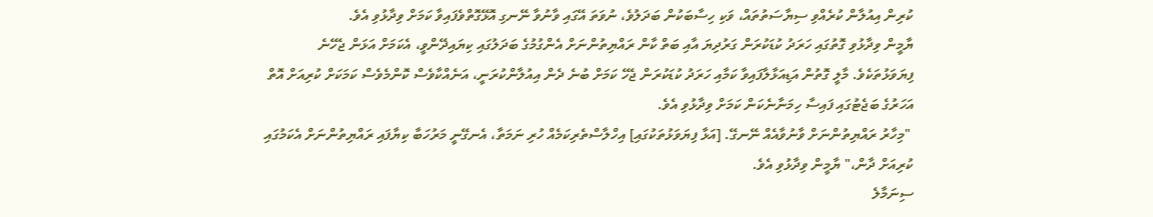ކުރިން އިއުލާން ކުރެއްވި ސިޔާސަތުތައް، ވަކި ހިސާބަކުން ބަދަލުވެ، ނުވަތަ އޭގައި ވާނުވާ ނޭނގި އޮޅޭގޮތްވެފައިވާ ކަމަށް ވިދާޅުވި އެވެ.
ޔާމީން ވިދާޅުވި ގޮތުގައި ހަރަދު ކުޑަކުރަން ގަރުދިޔަ އާއި ބަތް ކާން ރައްޔިތުންނަށް އެންގުމުގެ ބަދަލުގައި ކިޔައިދޭންވީ، އެކަމަށް އަޅަން ޖެހޭނެ ފިޔަވަޅުތަކެވެ. މާލީ ގޮތުން އަޑިއަޅާލާފައިވާ ކަމާއި ހަރަދު ކުޑަކުރަން ޖެހޭ ކަމަށް ބުނެ ދެން އިއުލާންކުރަނީ، އަނެއްކާވެސް ކޮންމެވެސް ކަމަކަށް ކުރިއަށް އޮތް އަހަރުގެ ބަޖެޓުގައި ފައިސާ ހިމަނާނެކަން ކަމަށް ވިދާޅުވި އެވެ.
 "މިހާރު ރައްޔިތުންނަށް ވާނުވާއެއް ނޭނގޭ. [އަޅާ ފިޔަވަޅުތަކުގައި] އިހްލާސްތެރިކަމެއް ހުރި ނަމަތާ، އެނގޭނީ މަރުހަބާ ކިޔާފައި ރައްޔިތުންނަށް އެކަމުގައި ކުރިއަށް ދާން،" ޔާމީން ވިދާޅުވި އެވެ.
ސިނަމާލެ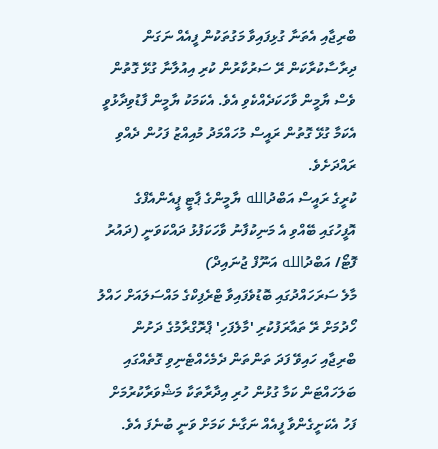ބްރިޖާއި އެތަނާ ގުޅިފައިވާ މަގުތަކުން ފީއެއް ނަގަން ދިރާސާކުރާކަން ރޭ ސަރުކާރުން ކުރި އިއުލާނާ ގުޅޭ ގޮތުން ވެސް ޔާމީން ވާހަކަދެއްކެވި އެވެ. އެކަމަކު ޔާމީން ފާޑުވިދާޅުވީ އެކަމާ ގުޅޭ ގޮތުން ރައީސް މުހައްމަދު މުއިއްޒު ފަހުން ދެއްވި ރައްދަށެވެ.
ކުރީގެ ރައީސް އަބްދުالله ޔާމީންގެ ޕާޓީ ޕީއެންއެފްގެ އޮފީހުގައި ބޭއްވި އެ މަނިކުފާނު ވާހަކަފުޅު ދައްކަވަނީ (ދައުރު ފޮޓޯ/ އަބްދުالله އަނޫފް ޖުނައިދް)
މާލެ ސަރަހައްދުގައި ބޮޑުވެފައިވާ ޓްރެފިކްގެ މައްސަލައަށް ހައްލު ހޯދުމަށް ރޭ ތައާރަފުކުރި 'މާލެފަހި' ޕްރޮގްރާމުގެ ދަށުން ބްރިޖާއި ހައިވޭ ފަދަ ތަންތަން ދެމެހެއްޓެނިވި ގޮތެއްގައި ބަލަހައްޓަން ކަމާ ގުޅުން ހުރި އިދާރާތަކާ މަޝްވަރާކުރުމަށް ފަހު އެކަށީގެންވާ ފީއެއް ނަގާނެ ކަމަށް ވަނީ ބުނެފަ އެވެ.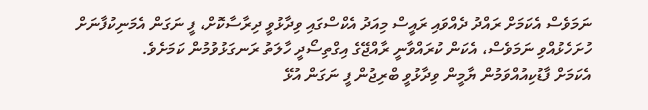ނަމަވެސް އެކަމަށް ރައްދު ދެއްވައި ރައީސް މިއަދު އެކްސްގައި ވިދާޅުވީ ދިރާސާކޮށް، ފީ ނަގަން އެމަނިކުފާނަށް ހުށަހެޅުއްވި ނަމަވެސް، އެކަން ކުރައްވާނީ ރާއްޖޭގެ އިގްތިސޯދީ ހާލަތު ރަނގަޅުވުމުން ކަމަށެވެ.
އެކަމަށް ފާޑުކިއުއްވަމުން ޔާމީން ވިދާޅުވީ ބްރިޖުން ފީ ނަގަން އުޅޭ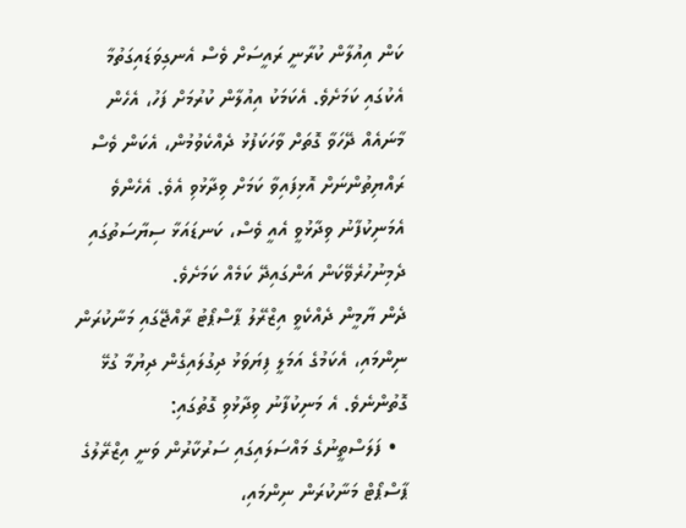ކަން އިއުލާން ކުރާނީ ރައީސަށް ވެސް އެނގިވަޑައިގަތުމާ އެކުގައި ކަމަށެވެ. އެކަމަކު އިއުލާން ކުރުމަށް ފަހު، އެހެން މާނައެއް ދޭހަވާ ގޮތަށް ވާހަކަފުޅު ދެއްކެވުމުން، އެކަން ވެސް ރައްޔިތުންނަށް އޮޅިފައިވާ ކަމަށް ވިދާޅުވި އެވެ. އެހެންވެ އެމަނިކުފާނު ވިދާޅުވީ އެއީ ވެސް، ކަނޑައަޅާ ސިޔާސަތުގައި ދެމިނުހުރެވޭކަން އަންގައިދޭ ކަމެއް ކަމަށެވެ.
ދެން ޔާމީން ދެއްކެވީ އިޒްރޭލު ޕާސްޕޯޓު ރާއްޖޭގައި މަނާކުރަން ނިންމައި، އެކަމުގެ އަމަލީ ފިޔަވަޅު ދިގުލައިގެން ދިޔުމާ ގުޅޭ ގޮތުންނެވެ. އެ މަނިކުފާނު ވިދާޅުވި ގޮތުގައި:
  • ފަލަސްތީނުގެ މައްސަލައިގައި ސަރުކާރުން ވަނީ އިޒްރޭލުގެ ޕާސްޕޯޓް މަނާކުރަން ނިންމައި،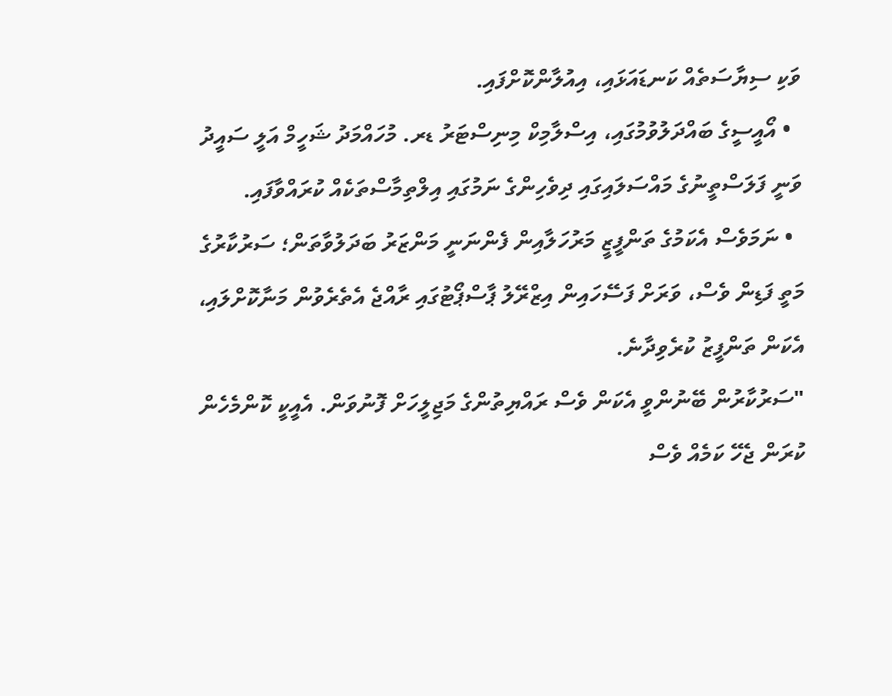ވަކި ސިޔާސަތެއް ކަނޑައަޅައި، އިއުލާންކޮށްފައި.
  • އޯއީސީގެ ބައްދަލުވުމުގައި، އިސްލާމިކް މިނިސްޓަރު ޑރ. މުހައްމަދު ޝަހީމް އަލީ ސައީދު ވަނީ ފަލަސްތީނުގެ މައްސަލައިގައި ދިވެހިންގެ ނަމުގައި އިލްތިމާސްތަކެއް ކުރައްވާފައި.
  • ނަމަވެސް އެކަމުގެ ތަންފީޒީ މަރުހަލާއިން ފެންނަނީ މަންޒަރު ބަދަލުވާތަން؛ ސަރުކާރުގެ މަތީ ފަޑިން ވެސް، ވަރަށް ފަސޭހައިން އިޒްރޭލު ޕާސްޕޯޓުގައި ރާއްޖެ އެތެރެވުން މަނާކޮށްލައި، އެކަން ތަންފީޒު ކުރެވިދާނެ.
"ސަރުކާރުން ބޭނުންވީ އެކަން ވެސް ރައްޔިތުންގެ މަޖިލީހަށް ފޮނުވަން. އެއީކީ ކޮންމެހެން ކުރަން ޖެހޭ ކަމެއް ވެސް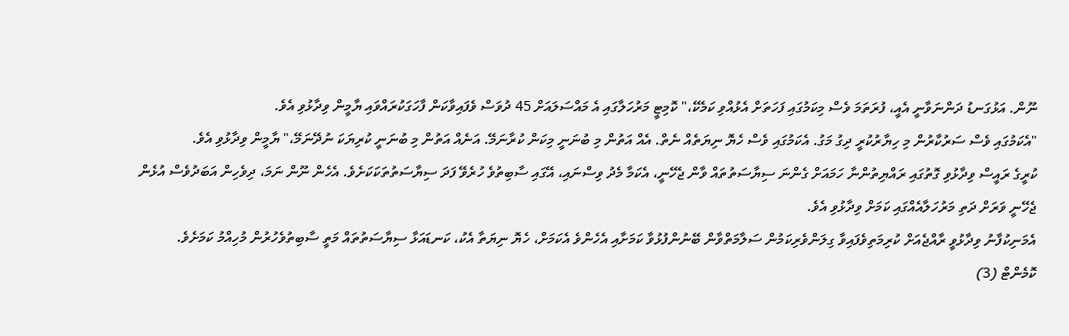ނޫން. އަޅުގަނޑު ދަންނަވާނީ އެއީ، ފުރަތަމަ ވެސް މިކަމުގައި ފަހަތަށް އެޅުއްވި ކަމެކޭ،" ކޮމިޓީ މަރުހަލާގައި އެ މައްސަލައަށް 45 ދުވަސް ވެފައިވާކަން ފާހަގަކުރައްވައި ޔާމީން ވިދާޅުވި އެވެ.
"އެކަމުގައި ވެސް ސަރުކާރުން މި ހިޔާރުކުރީ ދިގު މަގު. އެކަމުގައި ވެސް ހެޔޮ ނިޔަތެއް ނެތް. އެއް އަތުން މި ބުނަނީ މިކަން ކުރާނަމޭ. އަނެއް އަތުން މި ބުނަނީ ކުރިޔަކަ ނުދޭނަމޭ،" ޔާމީން ވިދާޅުވި އެވެ.
ކުރީގެ ރައީސް ވިދާޅުވި ގޮތުގައި ރައްޔިތުންނާ ހަމައަށް ގެންނަ ސިޔާސަތުތައް ވާން ޖެހޭނީ، އެކަމާ މެދު ވިސްނައި، އޭގައި ސާބިތުވެ ހުރެވޭ ފަދަ ސިޔާސަތުތަކަކަށެވެ. އެހެން ނޫން ނަމަ، ދިވެހިން އަބަދުވެސް އުޅެން ޖެހޭނީ ވަރަށް ދަތި މަރުހަލާއެއްގައި ކަމަށް ވިދާޅުވި އެވެ.
އެމަނިކުފާނު ވިދާޅުވީ ރާއްޖެއަށް ކުރިމަތިވެފައިވާ ގިލަންވެރިކަމުން ސަލާމަތްވާން ބޭނުންފުޅުވާ ކަމަށާއި އެހެންވެ އެކަމަށް، ހެޔޮ ނިޔަތާ އެކު، ކަނޑައަޅާ ސިޔާސަތުތައް މަތީ ސާބިތުވެހުރުން މުހިއްމު ކަމަށެވެ.
ކޮމެންޓް (3)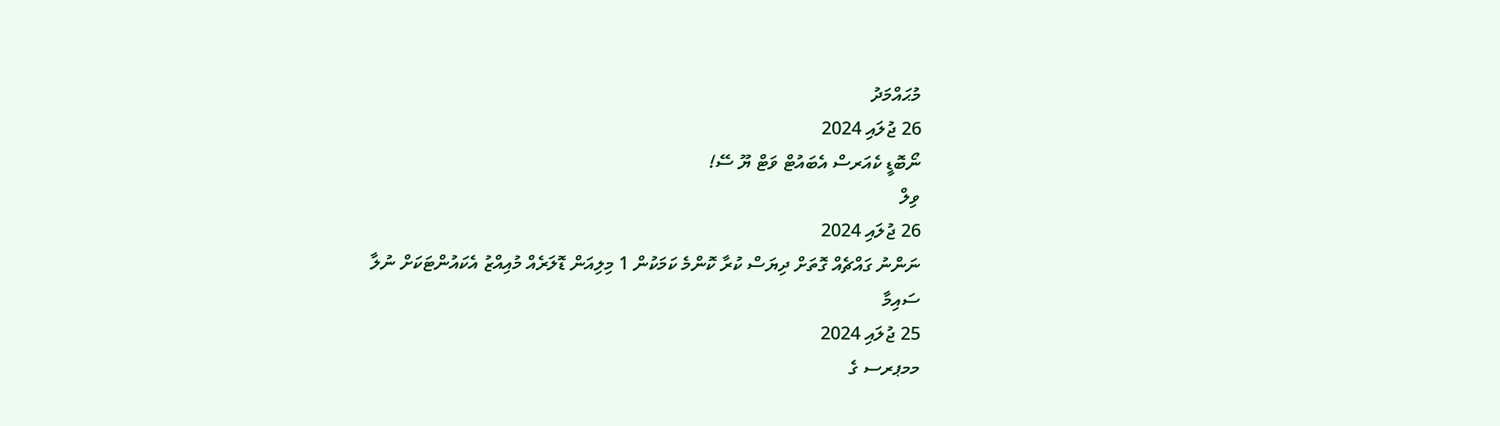މުޙައްމަދު
26 ޖުލައި 2024
ނޯބޮޑީ ކެއަރސް އެބައުޓް ވަޓް ޔޫ ސޭ!
ވިލް
26 ޖުލައި 2024
ނަންނު ގައްޗެއް ގޮތަށް ދިޔަސް ކުރާ ކޮންމެ ކަމަކުން 1 މިލިއަން ޑޮލަރެއް މުއިއްޒު އެކައުންޓަކަށް ނުލާ
ސައިމާ
25 ޖުލައި 2024
މމޕރސ ގެ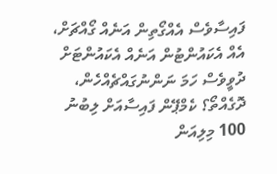ފައިސާވެސް އެއްގޯތިން އަނެއް ގޯއްޗަށް، އެއް އެކައުންޓުން އަނެއް އެކައުންޓަށް ދުވީވެސް ހަމަ ނަންނުގައްޗެއްހެން، ދޮގެއްތޯ؟ ކެމްޕޭން ފައިސާއަށް ލިބުނު 100 މިލިއަން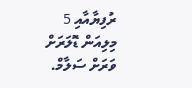ރުފިޔާއާއި 5 މިލިއަން ޑޮލަރަށް ވަރަށް ސަލާމް.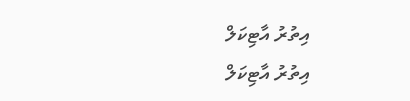އިތުރު އާޓިކަލް
އިތުރު އާޓިކަލް